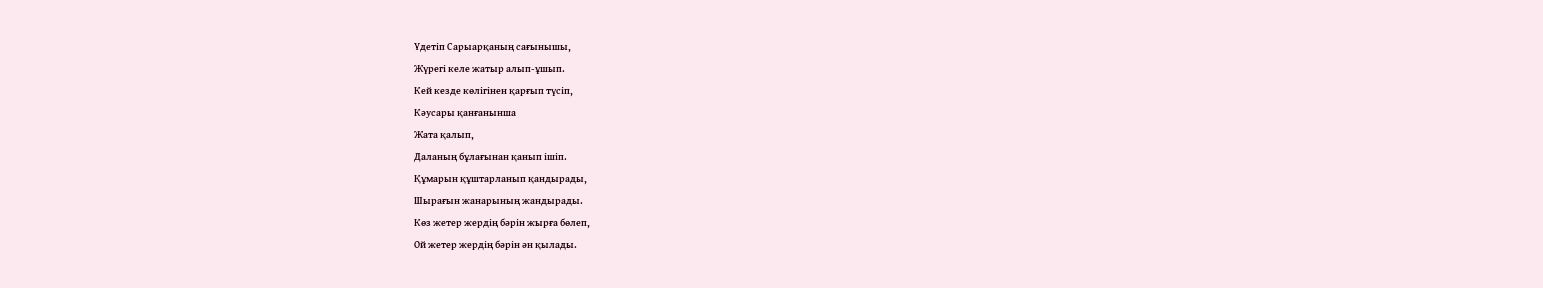Үдетіп Сарыарқаның сағынышы,
Жүрегі келе жатыр алып-ұшып.
Кей кезде көлігінен қарғып түсіп,
Кәусары қанғанынша
Жата қалып,
Даланың бұлағынан қанып ішіп.
Құмарын құштарланып қандырады,
Шырағын жанарының жандырады.
Көз жетер жердің бәрін жырға бөлеп,
Ой жетер жердің бәрін ән қылады.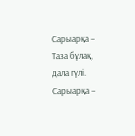Сарыарқа –
Таза бұлақ, дала гүлі.
Сарыарқа –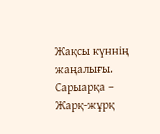Жақсы күннің жаңалығы.
Сарыарқа –
Жарқ-жұрқ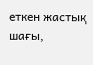еткен жастық шағы,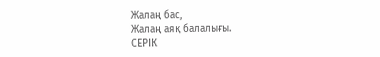Жалаң бас,
Жалаң аяқ балалығы.
СЕРІК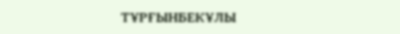ТҰРҒЫНБЕКҰЛЫ